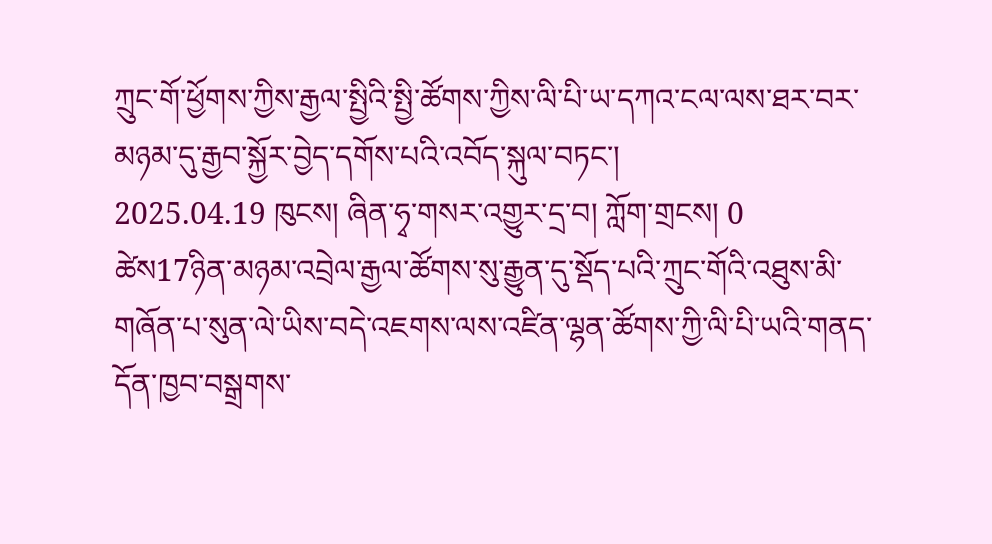ཀྲུང་གོ་ཕྱོགས་ཀྱིས་རྒྱལ་སྤྱིའི་སྤྱི་ཚོགས་ཀྱིས་ལི་པི་ཡ་དཀའ་ངལ་ལས་ཐར་བར་མཉམ་དུ་རྒྱབ་སྐྱོར་བྱེད་དགོས་པའི་འབོད་སྐུལ་བཏང་།
2025.04.19 ཁུངས། ཞིན་ཧྭ་གསར་འགྱུར་དྲ་བ། ཀློག་གྲངས། 0
ཚེས17ཉིན་མཉམ་འབྲེལ་རྒྱལ་ཚོགས་སུ་རྒྱུན་དུ་སྡོད་པའི་ཀྲུང་གོའི་འཐུས་མི་གཞོན་པ་སུན་ལེ་ཡིས་བདེ་འཇགས་ལས་འཛིན་ལྷན་ཚོགས་ཀྱི་ལི་པི་ཡའི་གནད་དོན་ཁྱབ་བསྒྲགས་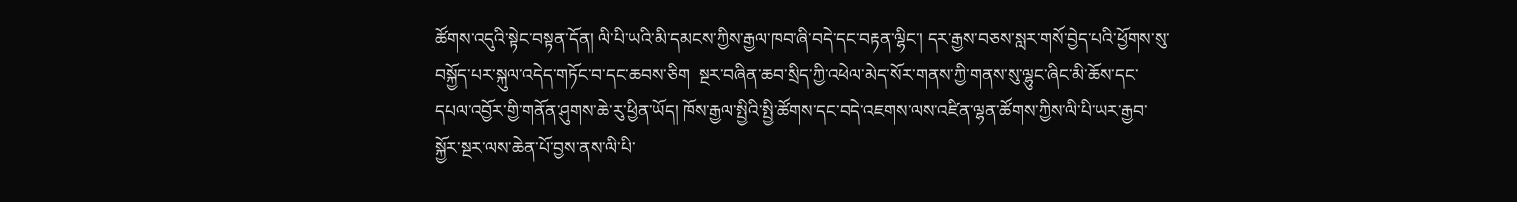ཚོགས་འདུའི་སྟེང་བསྟན་དོན། ལི་པི་ཡའི་མི་དམངས་ཀྱིས་རྒྱལ་ཁབ་ཞི་བདེ་དང་བརྟན་ལྷིང་། དར་རྒྱས་བཅས་སླར་གསོ་བྱེད་པའི་ཕྱོགས་སུ་བསྐྱོད་པར་སྐུལ་འདེད་གཏོང་བ་དང་ཆབས་ཅིག  སྔར་བཞིན་ཆབ་སྲིད་ཀྱི་འཕེལ་མེད་སོར་གནས་ཀྱི་གནས་སུ་ལྷུང་ཞིང་མི་ཆོས་དང་དཔལ་འབྱོར་གྱི་གནོན་ཤུགས་ཆེ་རུ་ཕྱིན་ཡོད། ཁོས་རྒྱལ་སྤྱིའི་སྤྱི་ཚོགས་དང་བདེ་འཇགས་ལས་འཛིན་ལྷན་ཚོགས་ཀྱིས་ལི་པི་ཡར་རྒྱབ་སྐྱོར་སྔར་ལས་ཆེན་པོ་བྱས་ནས་ལི་པི་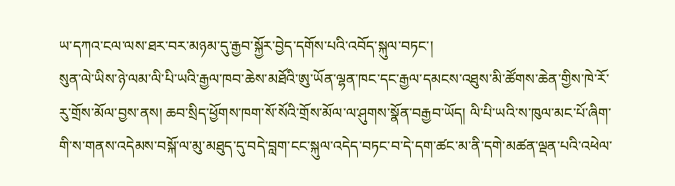ཡ་དཀའ་ངལ་ལས་ཐར་བར་མཉམ་དུ་རྒྱབ་སྐྱོར་བྱེད་དགོས་པའི་འབོད་སྐུལ་བཏང་།
སུན་ལེ་ཡིས་ཉེ་ལམ་ལི་པི་ཡའི་རྒྱལ་ཁབ་ཆེས་མཐོའི་ཨུ་ཡོན་ལྷན་ཁང་དང་རྒྱལ་དམངས་འཐུས་མི་ཚོགས་ཆེན་གྱིས་ཁེ་རོ་རུ་གྲོས་མོལ་བྱས་ནས། ཆབ་སྲིད་ཕྱོགས་ཁག་སོ་སོའི་གྲོས་མོལ་ལ་ཤུགས་སྣོན་བརྒྱབ་ཡོད། ལི་པི་ཡའི་ས་ཁུལ་མང་པོ་ཞིག་གི་ས་གནས་འདེམས་བསྐོ་ལ་མུ་མཐུད་དུ་བདེ་བླག་ངང་སྐུལ་འདེད་བཏང་བ་དེ་དག་ཚང་མ་ནི་དགེ་མཚན་ལྡན་པའི་འཕེལ་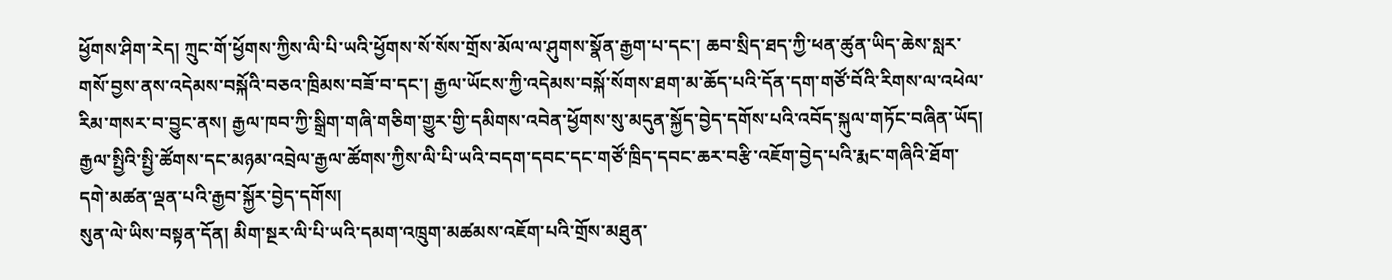ཕྱོགས་ཤིག་རེད། ཀྲུང་གོ་ཕྱོགས་ཀྱིས་ལི་པི་ཡའི་ཕྱོགས་སོ་སོས་གྲོས་མོལ་ལ་ཤུགས་སྣོན་རྒྱག་པ་དང་། ཆབ་སྲིད་ཐད་ཀྱི་ཕན་ཚུན་ཡིད་ཆེས་སླར་གསོ་བྱས་ནས་འདེམས་བསྐོའི་བཅའ་ཁྲིམས་བཟོ་བ་དང་། རྒྱལ་ཡོངས་ཀྱི་འདེམས་བསྐོ་སོགས་ཐག་མ་ཆོད་པའི་དོན་དག་གཙོ་བོའི་རིགས་ལ་འཕེལ་རིམ་གསར་བ་བྱུང་ནས། རྒྱལ་ཁབ་ཀྱི་སྒྲིག་གཞི་གཅིག་གྱུར་གྱི་དམིགས་འབེན་ཕྱོགས་སུ་མདུན་སྐྱོད་བྱེད་དགོས་པའི་འབོད་སྐུལ་གཏོང་བཞིན་ཡོད།  རྒྱལ་སྤྱིའི་སྤྱི་ཚོགས་དང་མཉམ་འབྲེལ་རྒྱལ་ཚོགས་ཀྱིས་ལི་པི་ཡའི་བདག་དབང་དང་གཙོ་ཁྲིད་དབང་ཆར་བརྩི་འཇོག་བྱེད་པའི་རྨང་གཞིའི་ཐོག་དགེ་མཚན་ལྡན་པའི་རྒྱབ་སྐྱོར་བྱེད་དགོས།
སུན་ལེ་ཡིས་བསྟན་དོན། མིག་སྔར་ལི་པི་ཡའི་དམག་འཁྲུག་མཚམས་འཇོག་པའི་གྲོས་མཐུན་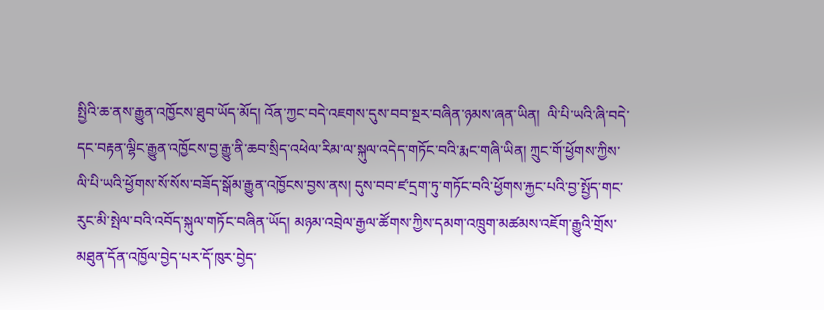སྤྱིའི་ཆ་ནས་རྒྱུན་འཁྱོངས་ཐུབ་ཡོད་མོད། འོན་ཀྱང་བདེ་འཇགས་དུས་བབ་སྔར་བཞིན་ཉམས་ཞན་ཡིན།  ལི་པི་ཡའི་ཞི་བདེ་དང་བརྟན་ལྷིང་རྒྱུན་འཁྱོངས་བྱ་རྒྱུ་ནི་ཆབ་སྲིད་འཕེལ་རིམ་ལ་སྐུལ་འདེད་གཏོང་བའི་རྨང་གཞི་ཡིན། ཀྲུང་གོ་ཕྱོགས་ཀྱིས་ལི་པི་ཡའི་ཕྱོགས་སོ་སོས་བཟོད་སྒོམ་རྒྱུན་འཁྱོངས་བྱས་ནས། དུས་བབ་ཛ་དྲག་ཏུ་གཏོང་བའི་ཕྱོགས་རྐྱང་པའི་བྱ་སྤྱོད་གང་རུང་མི་སྤེལ་བའི་འབོད་སྐུལ་གཏོང་བཞིན་ཡོད། མཉམ་འབྲེལ་རྒྱལ་ཚོགས་ཀྱིས་དམག་འཁྲུག་མཚམས་འཇོག་རྒྱུའི་གྲོས་མཐུན་དོན་འཁྱོལ་བྱེད་པར་དོ་ཁུར་བྱེད་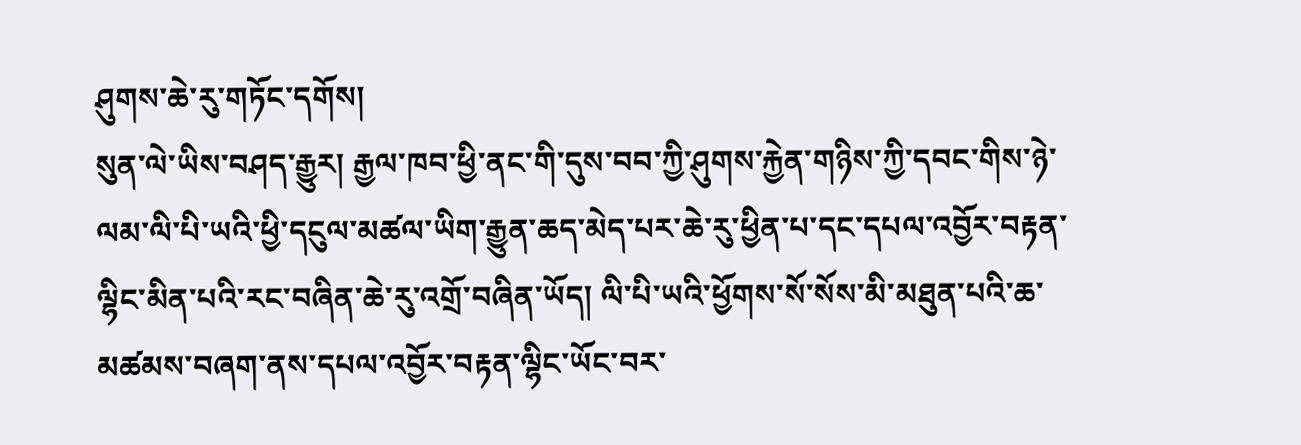ཤུགས་ཆེ་རུ་གཏོང་དགོས།
སུན་ལེ་ཡིས་བཤད་རྒྱུར། རྒྱལ་ཁབ་ཕྱི་ནང་གི་དུས་བབ་ཀྱི་ཤུགས་རྐྱེན་གཉིས་ཀྱི་དབང་གིས་ཉེ་ལམ་ལི་པི་ཡའི་ཕྱི་དངུལ་མཚལ་ཡིག་རྒྱུན་ཆད་མེད་པར་ཆེ་རུ་ཕྱིན་པ་དང་དཔལ་འབྱོར་བརྟན་ལྷིང་མིན་པའི་རང་བཞིན་ཆེ་རུ་འགྲོ་བཞིན་ཡོད། ལི་པི་ཡའི་ཕྱོགས་སོ་སོས་མི་མཐུན་པའི་ཆ་མཚམས་བཞག་ནས་དཔལ་འབྱོར་བརྟན་ལྷིང་ཡོང་བར་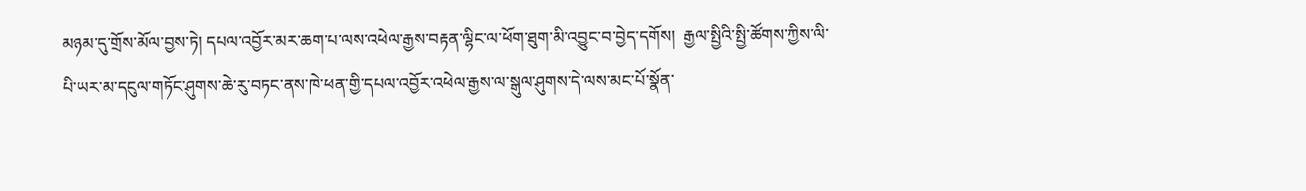མཉམ་དུ་གྲོས་མོལ་བྱས་ཏེ། དཔལ་འབྱོར་མར་ཆག་པ་ལས་འཕེལ་རྒྱས་བརྟན་ལྷིང་ལ་ཕོག་ཐུག་མི་འབྱུང་བ་བྱེད་དགོས།  རྒྱལ་སྤྱིའི་སྤྱི་ཚོགས་ཀྱིས་ལི་པི་ཡར་མ་དངུལ་གཏོང་ཤུགས་ཆེ་རུ་བཏང་ནས་ཁེ་ཕན་གྱི་དཔལ་འབྱོར་འཕེལ་རྒྱས་ལ་སྒུལ་ཤུགས་དེ་ལས་མང་པོ་སྣོན་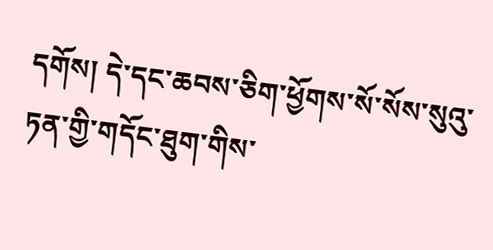དགོས། དེ་དང་ཆབས་ཅིག་ཕྱོགས་སོ་སོས་སུའུ་ཏན་གྱི་གདོང་ཐུག་གིས་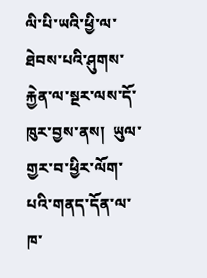ལི་པི་ཡའི་ཕྱི་ལ་ཐེབས་པའི་ཤུགས་རྐྱེན་ལ་སྔར་ལས་དོ་ཁུར་བྱས་ནས།  ཡུལ་གྱར་བ་ཕྱིར་ལོག་པའི་གནད་དོན་ལ་ཁ་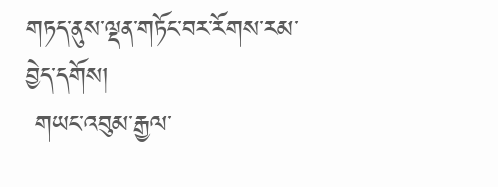གཏད་ནུས་ལྡན་གཏོང་བར་རོགས་རམ་བྱེད་དགོས།
 གཡང་འབུམ་རྒྱལ་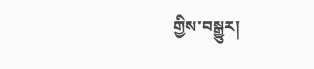གྱིས་བསྒྱུར།